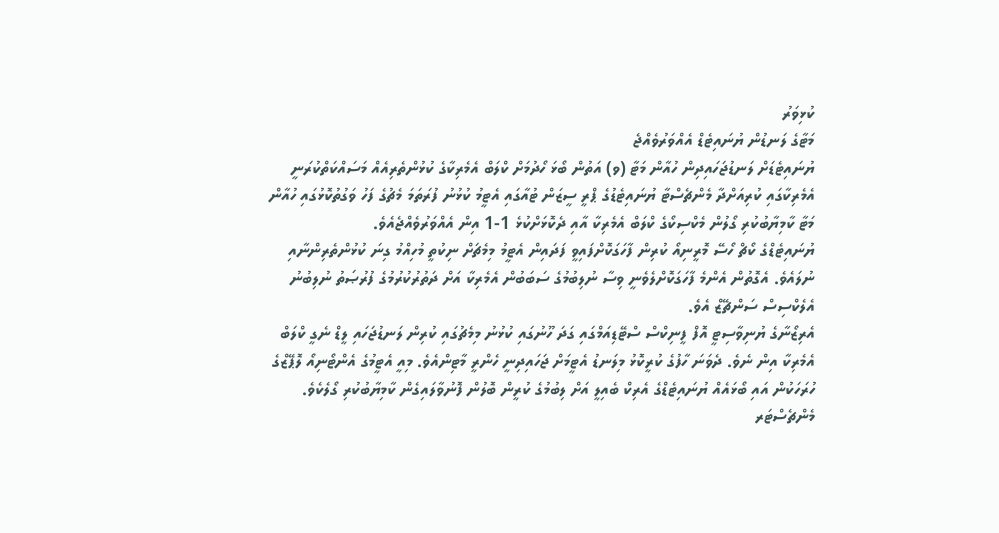ކުޅިވަރު
މަޓާގެ ލަނޑުން ޔުނައިޓެޑް އެއްވަރުވެއްޖެ
ޔުނައިޓެޑަށް ލަނޑުޖަހައިދިން ހުއާން މަޓާ (ވ) އަތުން ބޯޅަ ހޯދުމަށް ކްލަބް އެމެރިކާގެ ކުޅުންތެރިއެއް މަސައްކަތްކުރަނީ
އެމެރިކާގައި ކުރިއަށްދާ މެންޗެސްޓާ ޔުނައިޓެޑުގެ ޕްރީ ސީޒަން ޓުއާގައި އެޓީމު ކުޅުނު ފުރަތަމަ މެޗުގެ ފަހު ވަގުތުކޮޅުގައި ހުއާން މަޓާ ކާމިޔާބުކުރި ގޯލުން މެކްސިކޯގެ ކްލަބް އެމެރިކާ އާއި ދެކޮޅަށްކުޅެ 1-1 އިން އެއްވަރުވެއްޖެއެވެ.
ޔުނައިޓެޑްގެ ކޯޗް ހޯސޭ މޮރީނިއޯ ކުރިން ފާހަގަކޮށްފައިވީ ފަދައިން އެޓީމު މިމެޗަށް ނިކުތީ މުހިއްމު ގިނަ ކުޅުންތެރިންނާއި ނުލައެވެ. އެގޮތުން އެންމެ ފާހަގަކޮށްލެވެނީ ވިސާ ނުލިބުމުގެ ސަބަބުން އެމެރިކާ އަށް ދަތުރުކުރުމުގެ ފުރުޞަތު ނުލިބުނު އެލެކްސިސް ސަންޗޭޒް އެވެ.
އެރިޒޯނާގެ ޔުނިވާސިޓީ އޮފް ފީނިކްސް ސްޓޭޑިއަމްގައި ގަދަ ހޫނުގައި ކުޅުނު މިމެޗުގައި ކުރިން ލަނޑުޖަހައި ލީޑް ނެގީ ކްލަބް އެމެރިކާ އިން ނެވެ. ދެވަނަ ހާފުގެ ކުރީކޮޅު މިލަނޑު އެޓީމަށް ޖަހައިދިނީ ހެންރީ މާޓިންއެވެ. މިއީ އެޓީމުގެ އެންޓޯނިއޯ ލޮޕޭޒްގެ ހުރަހަކުން އައި ބޯޅައެއް ޔުނައިޓެޑްގެ އެރިކް ބެއިލީ އަށް ލިބުމުގެ ކުރީން ބޮލުން ފޮނުވާލައިގެން ކާމިޔާބުކުރި ގޯލެކެވެ.
މެންޗެސްޓަރ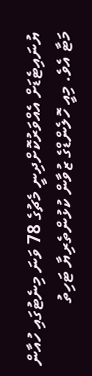ޔުނައިޓެޑަށް އެއްވަރުކޮށްދިނީ މެޗުގެ 78 ވަނަ މިނެޓުގައި ހުއާން މަޓާ އެވެ. މިއީ ހޮލެންޑްގެ ޒުވާން ކުޅުންތެރިޔާ ޓަހިތު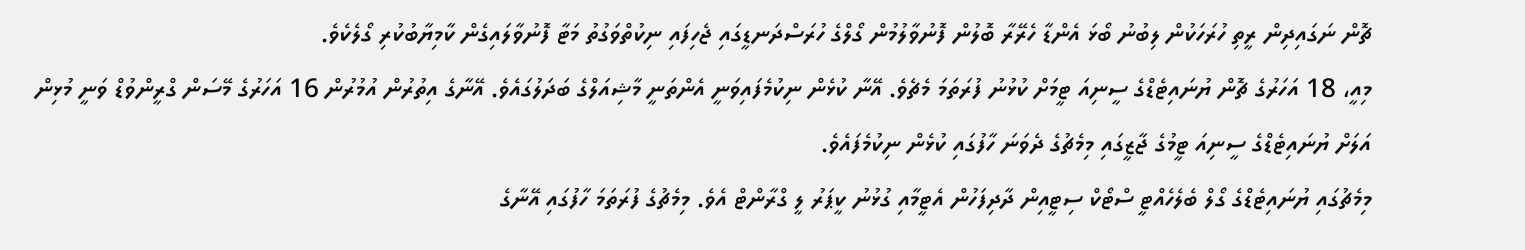ޗޮން ނަގައިދިން ރީތި ހުރަހަކުން ލިބުނު ބޯޅަ އެންޑާ ހެރޭރާ ބޮލުން ފޮނުވާލުމުން ގޯލްގެ ހުރަސްދަނޑީގައި ޖެހިފައި ނިކުތްވަގުތު މަޓާ ފޮނުވާލައިގެން ކާމިޔާބުކުރި ގޯލެކެވެ.
މިއީ، 18 އަހަރުގެ ޗޮން ޔުނައިޓެޑްގެ ސީނިއަ ޓީމަށް ކުޅުނު ފުރަތަމަ މެޗެވެ. އޭނާ ކުޅެން ނިކުމެފައިވަނީ އެންތަނީ މާޝިއަލްގެ ބަދަލުގައެވެ. އޭނާގެ އިތުރުން އުމުރުން 16 އަހަރުގެ މޭސަން ގްރީންވުޑް ވަނީ މުޅިން އަލަށް ޔުނައިޓެޑްގެ ސީނިއަ ޓީމުގެ ޖާޒީގައި މިމެޗުގެ ދެވަނަ ހާފުގައި ކުޅެން ނިކުމެފައެވެ.
މިމެޗުގައި ޔުނައިޓެޑްގެ ގޯލް ބެލެހެއްޓީ ސްޓޯކް ސިޓީއިން ދާދިފަހުން އެޓީމާއި ގުޅުނު ކީޕަރު ލީ ގްރާންޓް އެވެ. މިމެޗުގެ ފުރަތަމަ ހާފުގައި އޭނާގެ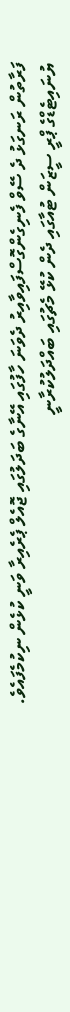ފަރާތުން ރަނގަޅު ދެ ސޭވް ފެނިގެންގޮސްފައިވާއިރު ދެވަނަ ހާފުގައި އޭނާގެ ބަދަލުގައި ޖޮއެލް ޕެރެއިރާ ވަނީ ކުޅެން ނިކުމެފައެވެ.
ޔުނައިޓެޑްގެ ޕްރީ ސީޒަން ޓުއާގައި ދެން ކުޅޭ މެޗުގައި ބައްދަލުކުރާނީ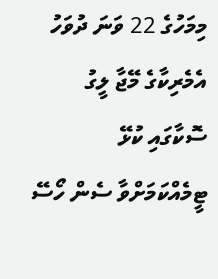މިމަހުގެ 22 ވަނަ ދުވަހު އެމެރިކާގެ މޭޖާ ލީގު ސޮކާގައި ކުޅޭ ޓީމެއްކަމަށްވާ ސެން ހޯސޭ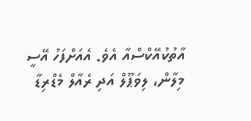އާތުކުއޭކްސްއާ އެވެ. އެއަށްފަހު އޭސީ މިލާން، ލިވަޕޫލް އަދި ރެއާލް މެޑްރިޑާ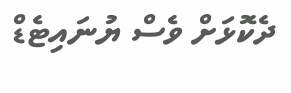ދެކޮޅަށް ވެސް ޔުނައިޓެޑް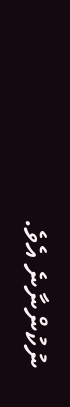ނުކުންނާނެ އެވެ.